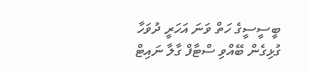ބީސީސީގެ ހަތް ވަނަ އަހަރީ ދުވަހާ ގުޅިގެން ބޭއްވި ސްޓާފް ގާލާ ނައިޓް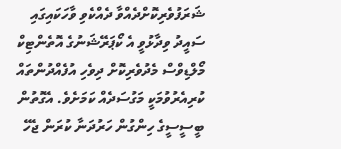ޝަރަފުވެރިކޮށްދެއްވާ ދެއްކެވި ވާހަކައިގައި ސައީދު ވިދާޅުވީ އެ ކޯޕަރޭޝަނުގެ އޮތެންޓިކް މޯލްޑިވްސް މެދުވެރިކޮށް ދިވެހި އުފެއްދުންތައް ކުރިއެރުވުމަކީ މަގުސަދެއް ކަމަށެވެ. އެގޮތުން ބީސީސީގެ ހިންގުން ހަރުދަނާ ކުރަން ޖެހޭ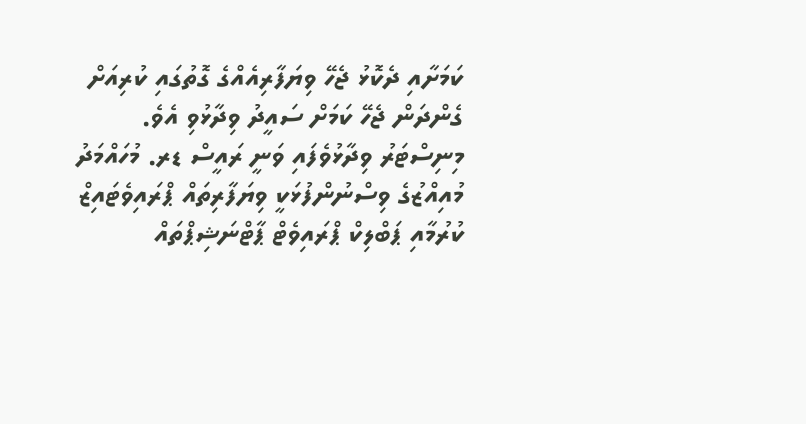ކަމަށާއި ދެކޮޅު ޖެހޭ ވިޔަފާރިއެއްގެ ގޮތުގައި ކުރިއަށް ގެންދަން ޖެހޭ ކަމަށް ސައީދު ވިދާޅުވި އެވެ.
މިނިސްޓަރު ވިދާޅުވެފައި ވަނީ ރައީސް ޑރ. މުހައްމަދު މުއިއްޒުގެ ވިސްނުންފުޅަކީ ވިޔަފާރިތައް ޕްރައިވެޓައިޒް ކުރުމާއި ޕަބްލިކް ޕްރައިވެޓް ޕާޓްނަޝިޕްތައް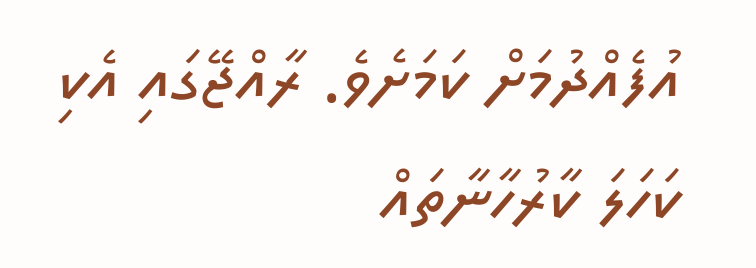އުފެއްދުމަށް ކަމަށެވެ. ރާއްޖޭގައި އެކި ކަހަލަ ކާރުހާނާތައް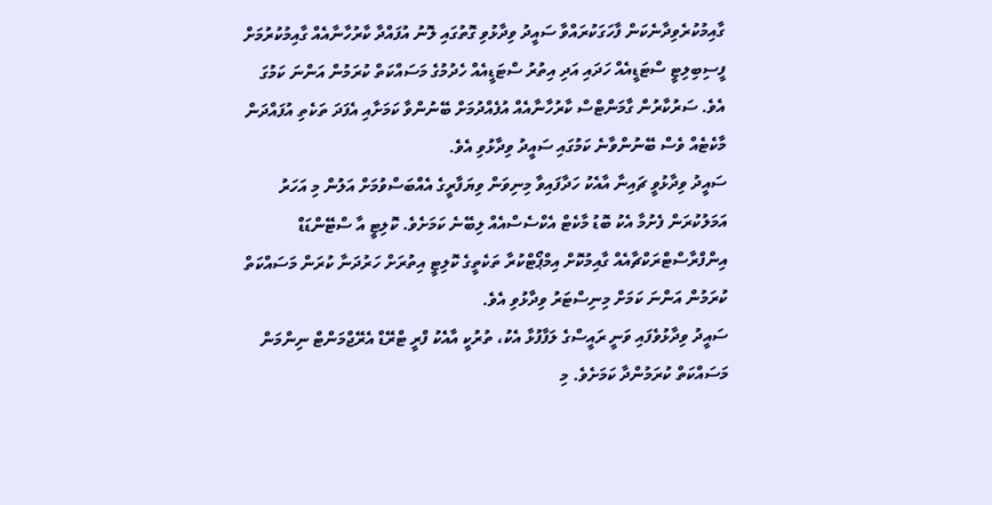ގާއިމުކުރެވިދާނެކަން ފާހަގަކުރައްވާ ސައީދު ވިދާޅުވި ގޮތުގައި ލޮނު އުފައްދާ ކާރުހާނާއެއް ގާއިމުކުރުމަށް ފީސިބިލިޓީ ސްޓަޑީއެއް ހަދައި އަދި އިތުރު ސްޓަޑީއެއް ހެދުމުގެ މަސައްކަތް ކުރަމުން އަންނަ ކަމުގަ އެވެ. ސަރުކާރުން ގާމަންޓްސް ކާރުހާނާއެއް އުފެއްދުމަށް ބޭނުންވާ ކަމަށާއި އެފަދަ ތަކެތި އުފައްދަން މާކެޓެއް ވެސް ބޭނުންވާނެ ކަމުގައި ސައީދު ވިދާޅުވި އެވެ.
ސައީދު ވިދާޅުވީ ޗައިނާ އާއެކު ހަދާފައިވާ މިނިވަން ވިޔަފާރީގެ އެއްބަސްވުމަށް އަލުން މި އަހަރު އަމަލުކުރަން ފެށުމާ އެކު ބޮޑު މާކެޓް އެކްސެސްއެއް ލިބޭނެ ކަމަށެވެ. ކޮލިޓީ އާ ސްޓޭންޑަޑް އިންފްރާސްޓްރަކްޗާއެއް ގާއިމުކޮށް އިމްޕޯޓްކުރާ ތަކެތީގެ ކޮލިޓީ އިތުރަށް ހަރުދަނާ ކުރަން މަސައްކަތް ކުރަމުން އަންނަ ކަމަށް މިނިސްޓަރު ވިދާޅުވި އެވެ.
ސައީދު ވިދާޅުވެފައި ވަނީ ރައީސްގެ ލަފާފުޅާ އެކު، ތުރުކީ އާއެކު ފްރީ ޓްރޭޑް އެރޭޖްމަންޓް ނިންމަން މަސައްކަތް ކުރަމުންދާ ކަމަށެވެ. މި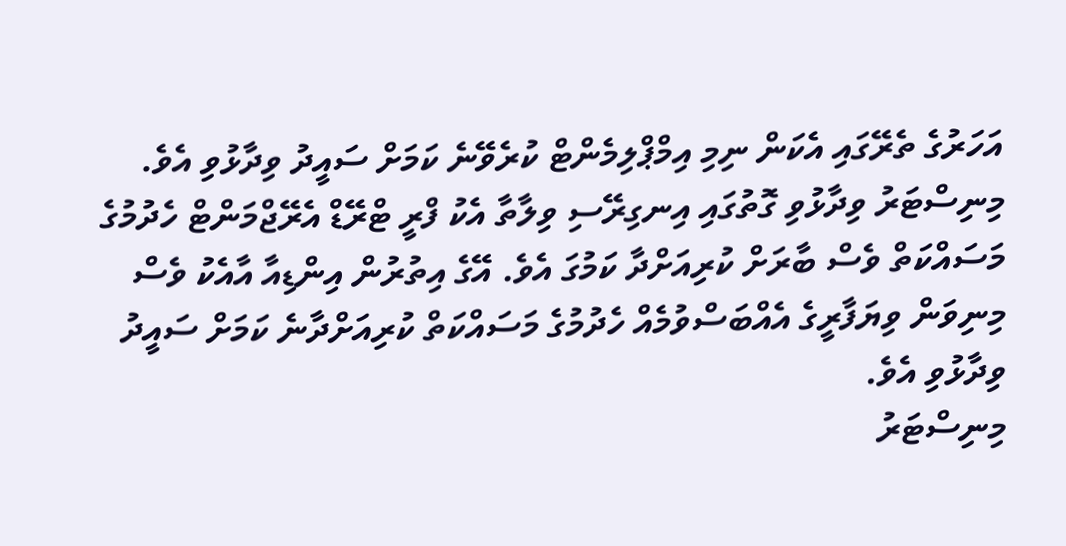އަހަރުގެ ތެރޭގައި އެކަން ނިމި އިމްޕްލިމެންޓް ކުރެވޭނެ ކަމަށް ސައީދު ވިދާޅުވި އެވެ. މިނިސްޓަރު ވިދާޅުވި ގޮތުގައި އިނގިރޭސި ވިލާތާ އެކު ފްރީ ޓްރޭޑް އެރޭޖްމަންޓް ހެދުމުގެ މަސައްކަތް ވެސް ބާރަށް ކުރިއަށްދާ ކަމުގަ އެވެ. އޭގެ އިތުރުން އިންޑިއާ އާއެކު ވެސް މިނިވަން ވިޔަފާރީގެ އެއްބަސްވުމެއް ހެދުމުގެ މަސައްކަތް ކުރިއަށްދާނެ ކަމަށް ސައީދު ވިދާޅުވި އެވެ.
މިނިސްޓަރު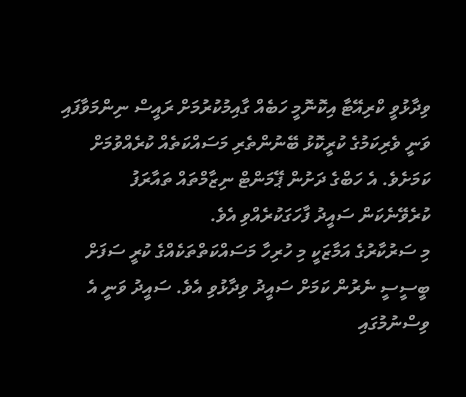ވިދާޅުވީ ކްރިއޭޓާ އިކޮނޮމީ ހަބެއް ގާއިމުކުރުމަށް ރައީސް ނިންމަވާފައި ވަނީ ވެރިކަމުގެ ކުރީކޮޅު ބޭނުންތެރި މަސައްކަތެއް ކުރެއްވުމަށް ކަމަށެވެ. އެ ހަބްގެ ދަށުން ޕޭމަންޓް ނިޒާމްތައް ތައާރަފު ކުރެވޭނެކަން ސައީދު ފާހަގަކުރެއްވި އެވެ.
މި ސަރުކާރުގެ އަމާޒަކީ މި ހުރިހާ މަސައްކަތްތަކެއްގެ ކުރީ ސަފަށް ބީސީސީ ނެރުން ކަމަށް ސައީދު ވިދާޅުވި އެވެ. ސައީދު ވަނީ އެ ވިސްނުމުގައި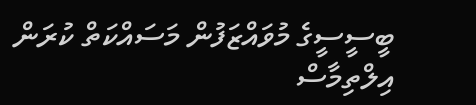ބީސީސީގެ މުވައްޒަފުން މަސައްކަތް ކުރަން އިލްތިމާސް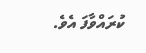ކުރައްވާފަ އެވެ.